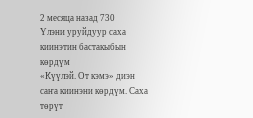2 месяца назад 730
Үлэни уруйдуур саха киинэтин бастакыбын көрдүм
«Күүлэй. От кэмэ» диэн саҥа киинэни көрдүм. Саха төрүт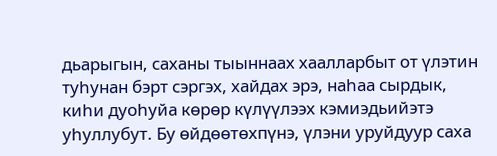дьарыгын, саханы тыыннаах хаалларбыт от үлэтин туһунан бэрт сэргэх, хайдах эрэ, наһаа сырдык, киһи дуоһуйа көрөр күлүүлээх кэмиэдьийэтэ уһуллубут. Бу өйдөөтөхпүнэ, үлэни уруйдуур саха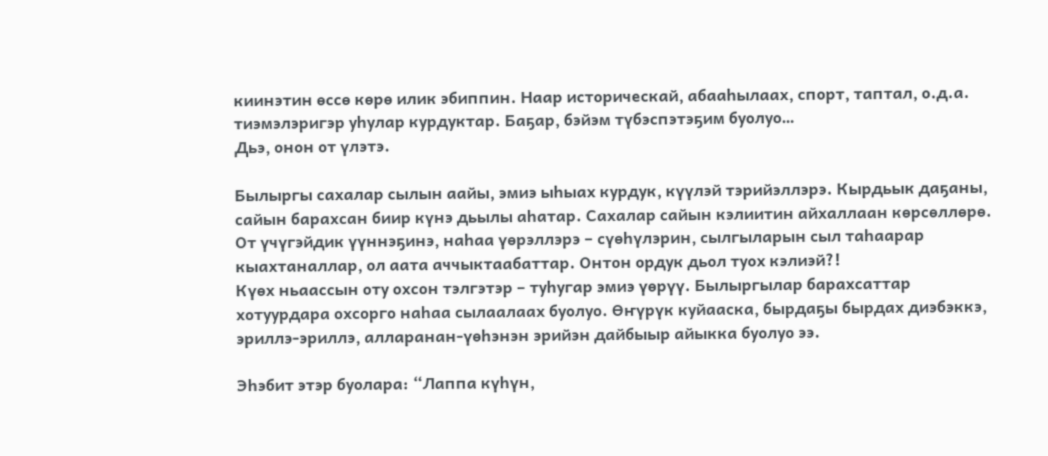киинэтин өссө көрө илик эбиппин. Наар историческай, абааһылаах, спорт, таптал, о.д.а. тиэмэлэригэр уһулар курдуктар. Баҕар, бэйэм түбэспэтэҕим буолуо…
Дьэ, онон от үлэтэ.

Былыргы сахалар сылын аайы, эмиэ ыһыах курдук, күүлэй тэрийэллэрэ. Кырдьык даҕаны, сайын барахсан биир күнэ дьылы аһатар. Сахалар сайын кэлиитин айхаллаан көрсөллөрө. От үчүгэйдик үүннэҕинэ, наһаа үөрэллэрэ – сүөһүлэрин, сылгыларын сыл таһаарар кыахтаналлар, ол аата аччыктаабаттар. Онтон ордук дьол туох кэлиэй?!
Күөх ньаассын оту охсон тэлгэтэр – туһугар эмиэ үөрүү. Былыргылар барахсаттар хотуурдара охсорго наһаа сылаалаах буолуо. Өҥүрүк куйааска, бырдаҕы бырдах диэбэккэ, эриллэ-эриллэ, алларанан-үөһэнэн эрийэн дайбыыр айыкка буолуо ээ.

Эһэбит этэр буолара: “Лаппа күһүн,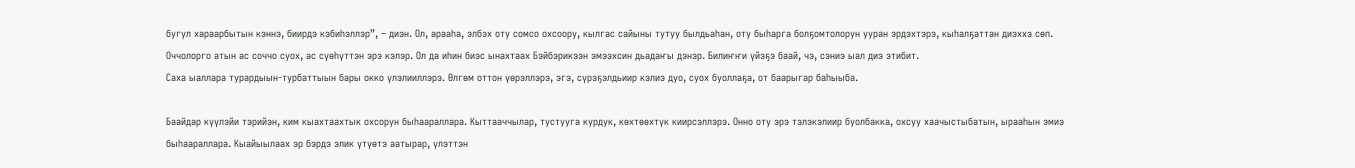бугул хараарбытын кэннэ, биирдэ кэбиһэллэр”, – диэн. Ол, арааһа, элбэх оту сомсо охсоору, кылгас сайыны тутуу былдьаһан, оту быһарга болҕомтолорун ууран эрдэхтэрэ, кыһалҕаттан диэххэ сөп. Оччолорго атын ас соччо суох, ас сүөһүттэн эрэ кэлэр. Ол да иһин биэс ынахтаах Бэйбэрикээн эмээхсин дьадаҥы дэнэр. Билиҥҥи үйэҕэ баай, чэ, сэниэ ыал диэ этибит.
Саха ыаллара турардыын-турбаттыын бары окко үлэлииллэрэ. Өлгөм оттон үөрэллэрэ, эгэ, сүрэҕэлдьиир кэлиэ дуо, суох буоллаҕа, от баарыгар баһыыба.

Баайдар күүлэйи тэрийэн, ким кыахтаахтык охсорун быһаараллара. Кыттааччылар, тустууга курдук, көхтөөхтүк киирсэллэрэ. Онно оту эрэ тэлэкэлиир буолбакка, охсуу хаачыстыбатын, ырааһын эмиэ быһаараллара. Кыайыылаах эр бэрдэ элик үтүөтэ аатырар, үлэттэн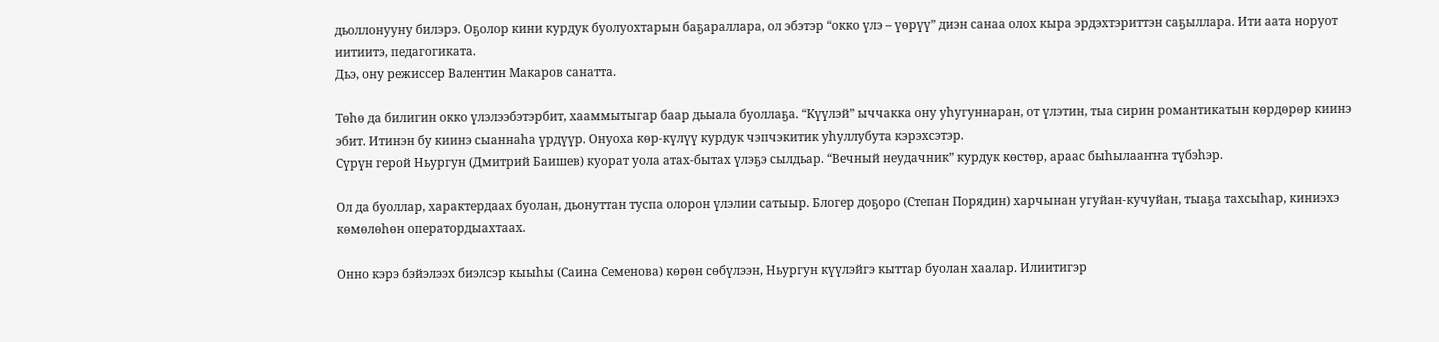дьоллонууну билэрэ. Оҕолор кини курдук буолуохтарын баҕараллара, ол эбэтэр “окко үлэ – үөрүү” диэн санаа олох кыра эрдэхтэриттэн саҕыллара. Ити аата норуот иитиитэ, педагогиката.
Дьэ, ону режиссер Валентин Макаров санатта.

Төһө да билигин окко үлэлээбэтэрбит, хааммытыгар баар дьыала буоллаҕа. “Күүлэй” ыччакка ону уһугуннаран, от үлэтин, тыа сирин романтикатын көрдөрөр киинэ эбит. Итинэн бу киинэ сыаннаһа үрдүүр. Онуоха көр-күлүү курдук чэпчэкитик уһуллубута кэрэхсэтэр.
Сүрүн герой Ньургун (Дмитрий Баишев) куорат уола атах-бытах үлэҕэ сылдьар. “Вечный неудачник” курдук көстөр, араас быһылааҥҥа түбэһэр.

Ол да буоллар, характердаах буолан, дьонуттан туспа олорон үлэлии сатыыр. Блогер доҕоро (Степан Порядин) харчынан угуйан-кучуйан, тыаҕа тахсыһар, киниэхэ көмөлөһөн оператордыахтаах.

Онно кэрэ бэйэлээх биэлсэр кыыһы (Саина Семенова) көрөн сөбүлээн, Ньургун күүлэйгэ кыттар буолан хаалар. Илиитигэр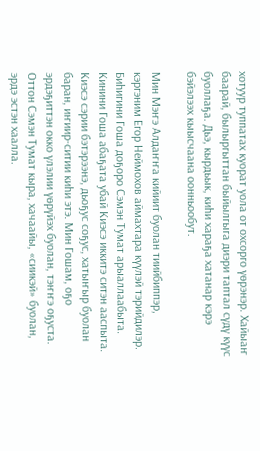хотуур туппатах куорат уола от охсорго үөрэнэр. Хайыаҥ баарай, былыргыттан быйылгыга диэри таптал сүдү күүс буоллаҕа. Дьэ, кырдьык, киһи хараҕа хатанар кэрэ бэйэлээх кыысчаана оонньообут.

Мин Мэҥэ Алдаҥҥа кийиит буолан тиийбиппэр, кэргэним Егор Неймохов аймахтара күүлэй тэрийдилэр. Биһигини Гоша доҕоро Сэмэн Тумат арыаллаабыта. Кинини Гоша абаҕата убай Киэсэ иккитэ ситэн ааспыта. Киэсэ сэрии бэтэрээнэ, дьоҕус соҕус, хатыҥыр буолан баран, иҥиир-ситии киһи этэ. Мин Гошам, оҕо эрдэҕиттэн окко үлэлии үөрүйэх буолан, тэҥҥэ оҕуста. Оттон Сэмэн Тумат кыра, хачаайы, «сиикэй» буолан, эрдэ эстэн хаалла.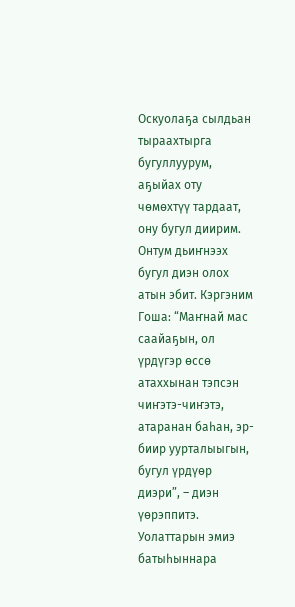Оскуолаҕа сылдьан тыраахтырга бугуллуурум, аҕыйах оту чөмөхтүү тардаат, ону бугул диирим. Онтум дьиҥнээх бугул диэн олох атын эбит. Кэргэним Гоша: “Маҥнай мас саайаҕын, ол үрдүгэр өссө атаххынан тэпсэн чиҥэтэ-чиҥэтэ, атаранан баһан, эр-биир уурталыыгын, бугул үрдүөр диэри”, – диэн үөрэппитэ. Уолаттарын эмиэ батыһыннара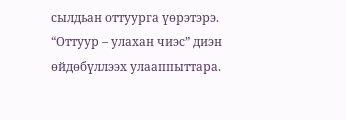сылдьан оттуурга үөрэтэрэ. “Оттуур – улахан чиэс” диэн өйдөбүллээх улааппыттара.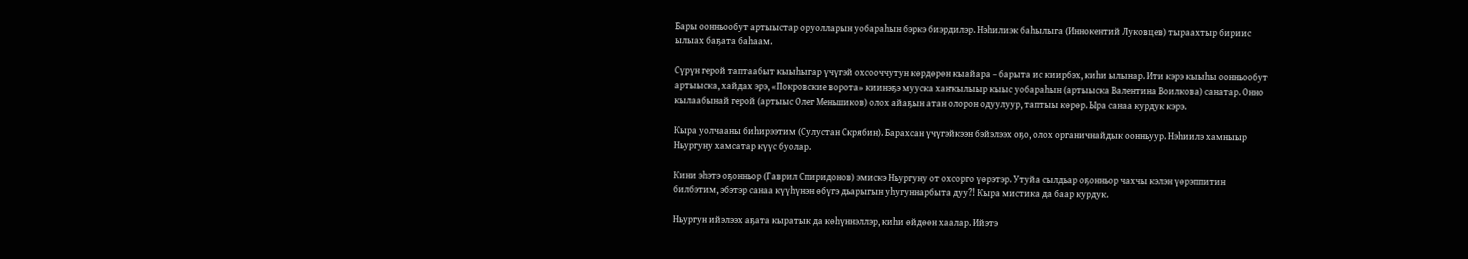Бары оонньообут артыыстар оруолларын уобараһын бэркэ биэрдилэр. Нэһилиэк баһылыга (Иннокентий Луковцев) тыраахтыр бириис ылыах баҕата баһаам.

Сүрүн герой таптаабыт кыыһыгар үчүгэй охсооччутун көрдөрөн кыайара – барыта ис киирбэх, киһи ылынар. Ити кэрэ кыыһы оонньообут артыыска, хайдах эрэ, «Покровские ворота» киинэҕэ мууска хаҥкылыыр кыыс уобараһын (артыыска Валентина Воилкова) санатар. Онно кылаабынай герой (артыыс Олег Меньшиков) олох айаҕын атан олорон одуулуур, таптыы көрөр. Ыра санаа курдук кэрэ.

Кыра уолчааны биһирээтим (Сулустан Скрябин). Барахсан үчүгэйкээн бэйэлээх оҕо, олох органичнайдык оонньуур. Нэһиилэ хамныыр Ньургуну хамсатар күүс буолар.

Кини эһэтэ оҕонньор (Гаврил Спиридонов) эмискэ Ньургуну от охсорго үөрэтэр. Утуйа сылдьар оҕонньор чахчы кэлэн үөрэппитин билбэтим, эбэтэр санаа күүһүнэн өбүгэ дьарыгын уһугуннарбыта дуу?! Кыра мистика да баар курдук.

Ньургун ийэлээх аҕата кыратык да көһүннэллэр, киһи өйдөөн хаалар. Ийэтэ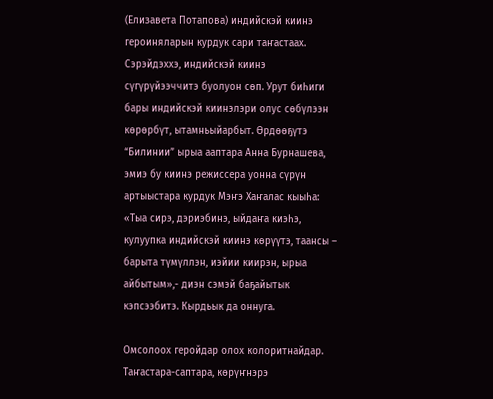(Елизавета Потапова) индийскэй киинэ героиняларын курдук сари таҥастаах. Сэрэйдэххэ, индийскэй киинэ сүгүрүйээччитэ буолуон сөп. Урут биһиги бары индийскэй киинэлэри олус сөбүлээн көрөрбүт, ытамньыйарбыт. Өрдөөҕүтэ “Билинии” ырыа ааптара Анна Бурнашева, эмиэ бу киинэ режиссера уонна сүрүн артыыстара курдук Мэҥэ Хаҥалас кыыһа: «Тыа сирэ, дэриэбинэ, ыйдаҥа киэһэ, кулуупка индийскэй киинэ көрүүтэ, таансы – барыта түмүллэн, иэйии киирэн, ырыа айбытым»,- диэн сэмэй баҕайытык кэпсээбитэ. Кырдьык да оннуга.

Омсолоох геройдар олох колоритнайдар. Таҥастара-саптара, көрүҥнэрэ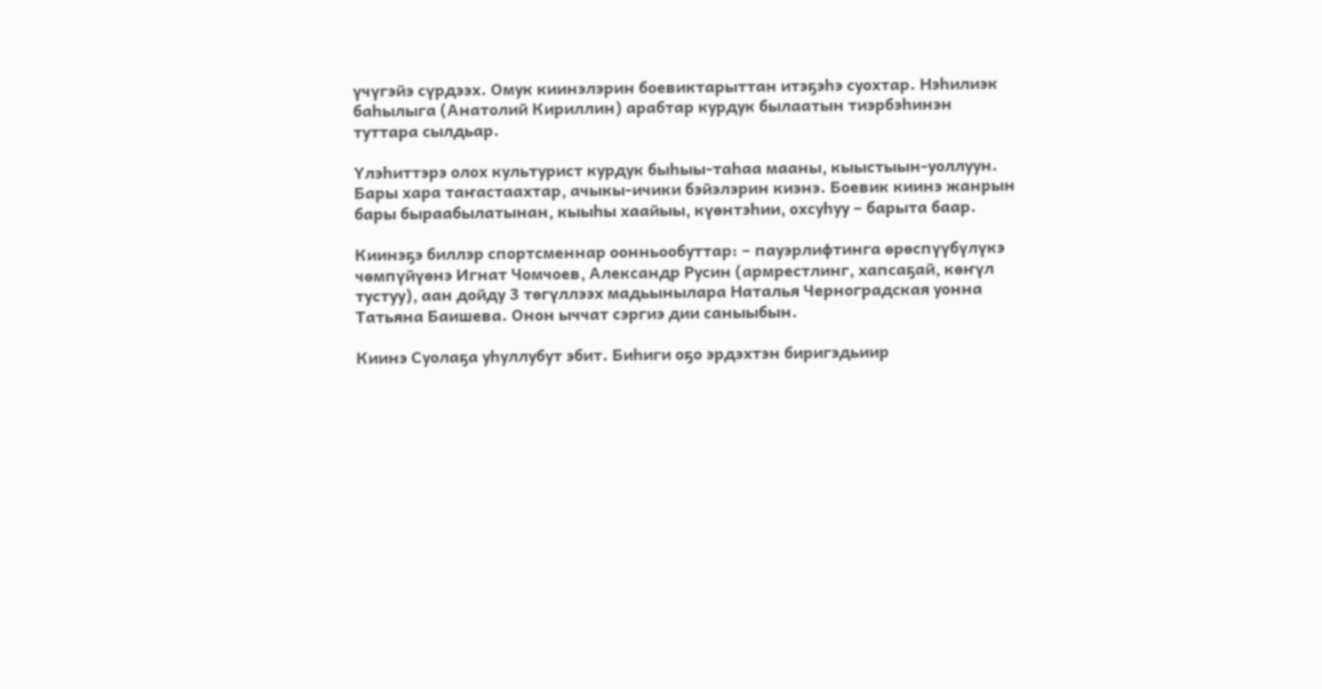үчүгэйэ сүрдээх. Омук киинэлэрин боевиктарыттан итэҕэһэ суохтар. Нэһилиэк баһылыга (Анатолий Кириллин) арабтар курдук былаатын тиэрбэһинэн туттара сылдьар.

Үлэһиттэрэ олох культурист курдук быһыы-таһаа мааны, кыыстыын-уоллуун. Бары хара таҥастаахтар, ачыкы-ичики бэйэлэрин киэнэ. Боевик киинэ жанрын бары быраабылатынан, кыыһы хаайыы, күөнтэһии, охсуһуу – барыта баар.

Киинэҕэ биллэр спортсменнар оонньообуттар: – пауэрлифтинга өрөспүүбүлүкэ чөмпүйүөнэ Игнат Чомчоев, Александр Русин (армрестлинг, хапсаҕай, көҥүл тустуу), аан дойду 3 төгүллээх мадьынылара Наталья Черноградская уонна Татьяна Баишева. Онон ыччат сэргиэ дии саныыбын.

Киинэ Суолаҕа уһуллубут эбит. Биһиги оҕо эрдэхтэн биригэдьиир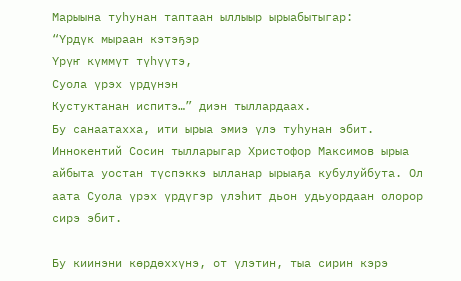Марыына туһунан таптаан ыллыыр ырыабытыгар:
“Үрдүк мыраан кэтэҕэр
Үрүҥ күммүт түһүүтэ,
Суола үрэх үрдүнэн
Кустуктанан испитэ…” диэн тыллардаах.
Бу санаатахха, ити ырыа эмиэ үлэ туһунан эбит. Иннокентий Сосин тылларыгар Христофор Максимов ырыа айбыта уостан түспэккэ ылланар ырыаҕа кубулуйбута. Ол аата Суола үрэх үрдүгэр үлэһит дьон удьуордаан олорор сирэ эбит.

Бу киинэни көрдөххүнэ, от үлэтин, тыа сирин кэрэ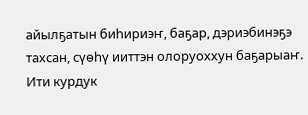айылҕатын биһириэҥ, баҕар, дэриэбинэҕэ тахсан, сүөһү ииттэн олоруоххун баҕарыаҥ.
Ити курдук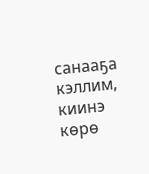санааҕа кэллим, киинэ көрө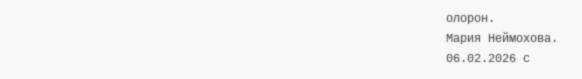олорон.
Мария Неймохова.
06.02.2026 с